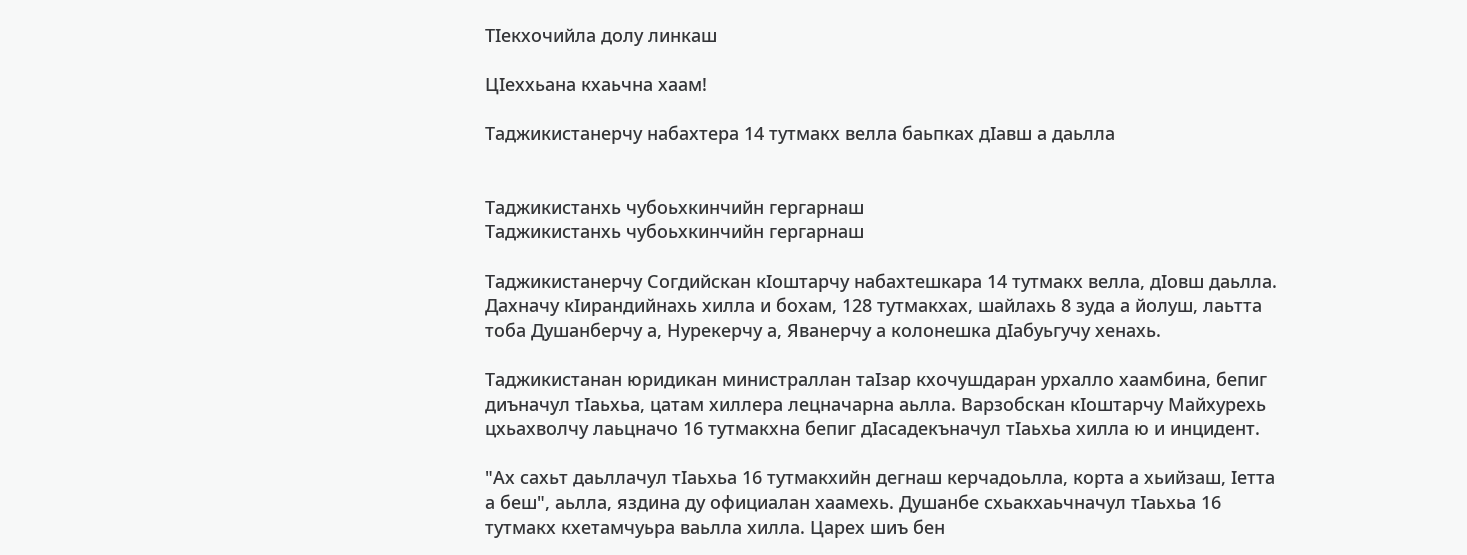ТIекхочийла долу линкаш

ЦIеххьана кхаьчна хаам!

Таджикистанерчу набахтера 14 тутмакх велла баьпках дIавш а даьлла


Таджикистанхь чубоьхкинчийн гергарнаш
Таджикистанхь чубоьхкинчийн гергарнаш

Таджикистанерчу Согдийскан кIоштарчу набахтешкара 14 тутмакх велла, дIовш даьлла. Дахначу кIирандийнахь хилла и бохам, 128 тутмакхах, шайлахь 8 зуда а йолуш, лаьтта тоба Душанберчу а, Нурекерчу а, Яванерчу а колонешка дIабуьгучу хенахь.

Таджикистанан юридикан министраллан таIзар кхочушдаран урхалло хаамбина, бепиг диъначул тIаьхьа, цатам хиллера лецначарна аьлла. Варзобскан кIоштарчу Майхурехь цхьахволчу лаьцначо 16 тутмакхна бепиг дIасадекъначул тIаьхьа хилла ю и инцидент.

"Ах сахьт даьллачул тIаьхьа 16 тутмакхийн дегнаш керчадоьлла, корта а хьийзаш, Iетта а беш", аьлла, яздина ду официалан хаамехь. Душанбе схьакхаьчначул тIаьхьа 16 тутмакх кхетамчуьра ваьлла хилла. Царех шиъ бен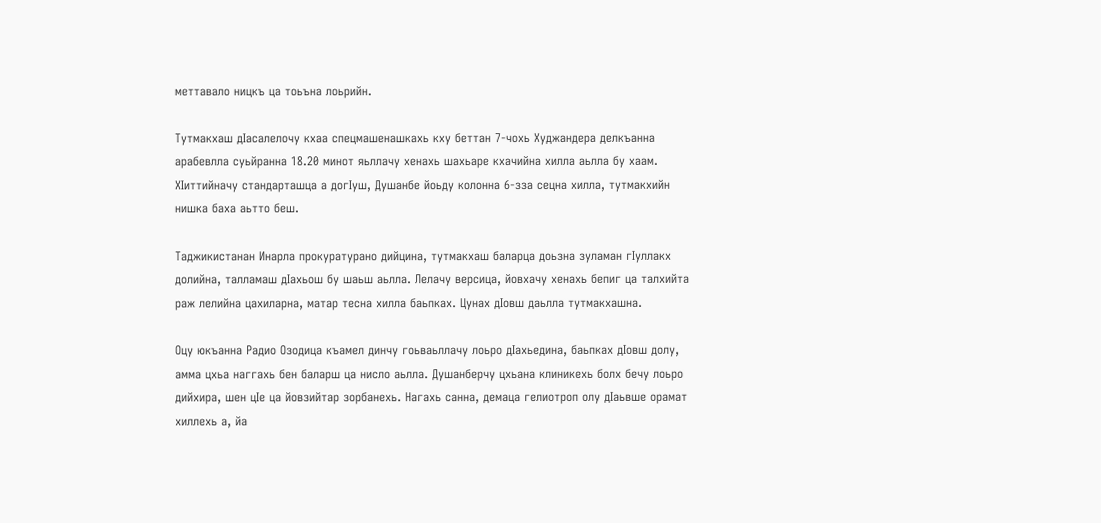меттавало ницкъ ца тоьъна лоьрийн.

Тутмакхаш дIасалелочу кхаа спецмашенашкахь кху беттан 7-чохь Худжандера делкъанна арабевлла суьйранна 18.20 минот яьллачу хенахь шахьаре кхачийна хилла аьлла бу хаам. ХIиттийначу стандарташца а догIуш, Душанбе йоьду колонна 6-зза сецна хилла, тутмакхийн нишка баха аьтто беш.

Таджикистанан Инарла прокуратурано дийцина, тутмакхаш баларца доьзна зуламан гIуллакх долийна, талламаш дIахьош бу шаьш аьлла. Лелачу версица, йовхачу хенахь бепиг ца талхийта раж лелийна цахиларна, матар тесна хилла баьпках. Цунах дIовш даьлла тутмакхашна.

Оцу юкъанна Радио Озодица къамел динчу гоьваьллачу лоьро дIахьедина, баьпках дIовш долу, амма цхьа наггахь бен баларш ца нисло аьлла. Душанберчу цхьана клиникехь болх бечу лоьро дийхира, шен цIе ца йовзийтар зорбанехь. Нагахь санна, демаца гелиотроп олу дIаьвше орамат хиллехь а, йа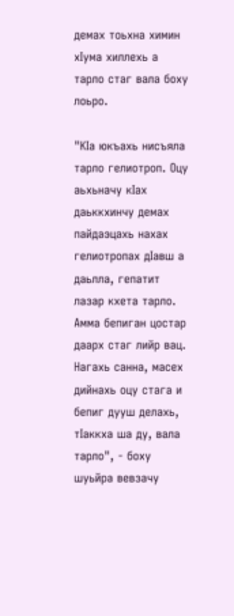демах тоьхна химин хIума хиллехь а тарло стаг вала боху лоьро.

"КIа юкъахь нисъяла тарло гелиотроп. Оцу аьхьначу кIах даьккхинчу демах пайдаэцахь нахах гелиотропах дIавш а даьлла, гепатит лазар кхета тарло. Амма бепиган цостар даарх стаг лийр вац. Нагахь санна, масех дийнахь оцу стага и бепиг дууш делахь, тIаккха ша ду, вала тарло", - боху шуьйра вевзачу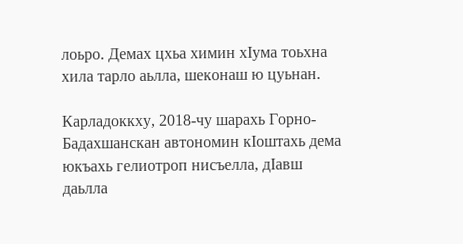лоьро. Демах цхьа химин хIума тоьхна хила тарло аьлла, шеконаш ю цуьнан.

Карладоккху, 2018-чу шарахь Горно-Бадахшанскан автономин кIоштахь дема юкъахь гелиотроп нисъелла, дIавш даьлла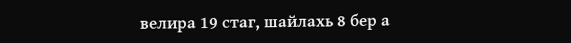велира 19 стаг, шайлахь 8 бер а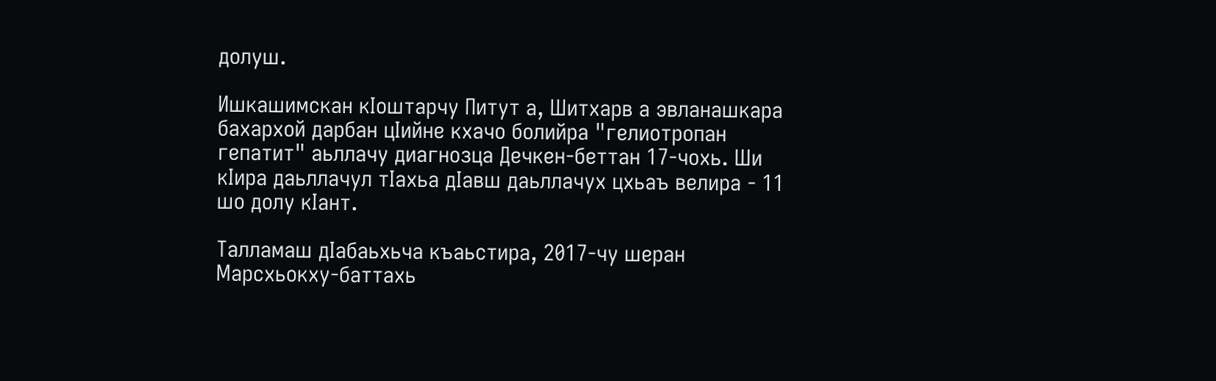долуш.

Ишкашимскан кIоштарчу Питут а, Шитхарв а эвланашкара бахархой дарбан цIийне кхачо болийра "гелиотропан гепатит" аьллачу диагнозца Дечкен-беттан 17-чохь. Ши кIира даьллачул тIахьа дIавш даьллачух цхьаъ велира - 11 шо долу кIант.

Талламаш дIабаьхьча къаьстира, 2017-чу шеран Марсхьокху-баттахь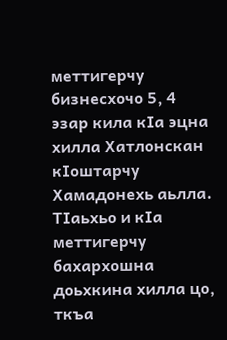меттигерчу бизнесхочо 5, 4 эзар кила кIа эцна хилла Хатлонскан кIоштарчу Хамадонехь аьлла. ТIаьхьо и кIа меттигерчу бахархошна доьхкина хилла цо, ткъа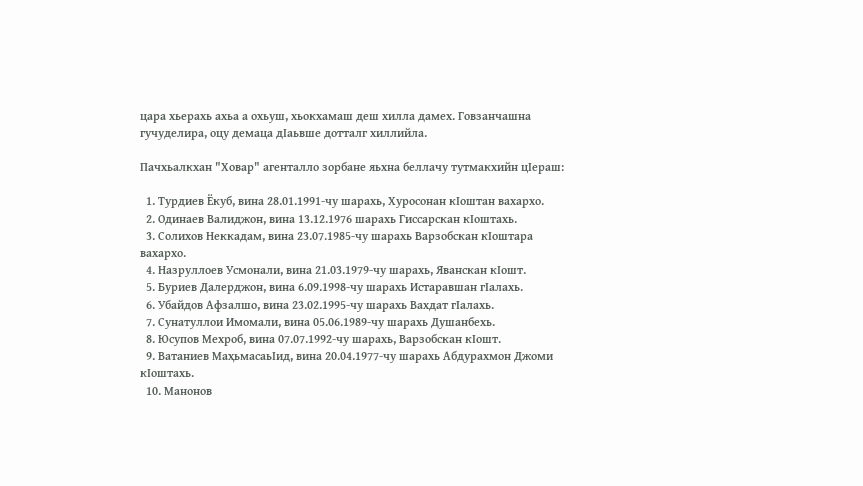цара хьерахь ахьа а охьуш, хьокхамаш деш хилла дамех. Говзанчашна гучуделира, оцу демаца дIаьвше дотталг хиллийла.

Пачхьалкхан "Ховар" агенталло зорбане яьхна беллачу тутмакхийн цIераш:

  1. Турдиев Ёкуб, вина 28.01.1991-чу шарахь, Хуросонан кIоштан вахархо.
  2. Одинаев Валиджон, вина 13.12.1976 шарахь Гиссарскан кIоштахь.
  3. Солихов Неккадам, вина 23.07.1985-чу шарахь Варзобскан кIоштара вахархо.
  4. Назруллоев Усмонали, вина 21.03.1979-чу шарахь, Яванскан кIошт.
  5. Буриев Далерджон, вина 6.09.1998-чу шарахь Истаравшан гIалахь.
  6. Убайдов Афзалшо, вина 23.02.1995-чу шарахь Вахдат гIалахь.
  7. Сунатуллои Имомали, вина 05.06.1989-чу шарахь Душанбехь.
  8. Юсупов Мехроб, вина 07.07.1992-чу шарахь, Варзобскан кIошт.
  9. Ватаниев МаҳьмасаьIид, вина 20.04.1977-чу шарахь Абдурахмон Джоми кIоштахь.
  10. Манонов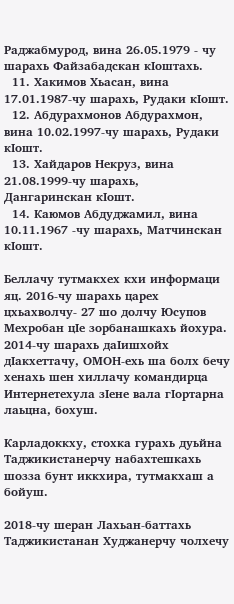Раджабмурод, вина 26.05.1979 - чу шарахь Файзабадскан кIоштахь.
  11. Хакимов Хьасан, вина 17.01.1987-чу шарахь, Рудаки кIошт.
  12. Абдурахмонов Абдурахмон, вина 10.02.1997-чу шарахь, Рудаки кIошт.
  13. Хайдаров Некруз, вина 21.08.1999-чу шарахь, Дангаринскан кIошт.
  14. Каюмов Абдуджамил, вина 10.11.1967 -чу шарахь, Матчинскан кIошт.

Беллачу тутмакхех кхи информаци яц. 2016-чу шарахь царех цхьахволчу- 27 шо долчу Юсупов Мехробан цIе зорбанашкахь йохура. 2014-чу шарахь даIишхойх дIакхеттачу, ОМОН-ехь ша болх бечу хенахь шен хиллачу командирца Интернетехула зIене вала гIортарна лаьцна, бохуш.

Карладоккху, стохка гурахь дуьйна Таджикистанерчу набахтешкахь шозза бунт иккхира, тутмакхаш а бойуш.

2018-чу шеран Лахьан-баттахь Таджикистанан Худжанерчу чолхечу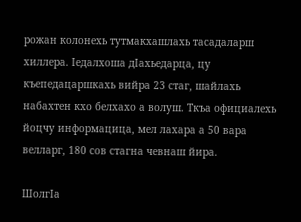рожан колонехь тутмакхашлахь тасадаларш хиллера. Iедалхоша дIахьедарца, цу къепедацаршкахь вийра 23 стаг, шайлахь набахтен кхо белхахо а волуш. Ткъа официалехь йоцчу информацица, мел лахара а 50 вара велларг, 180 сов стагна чевнаш йира.

ШолгIа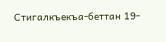Стигалкъекъа-беттан 19-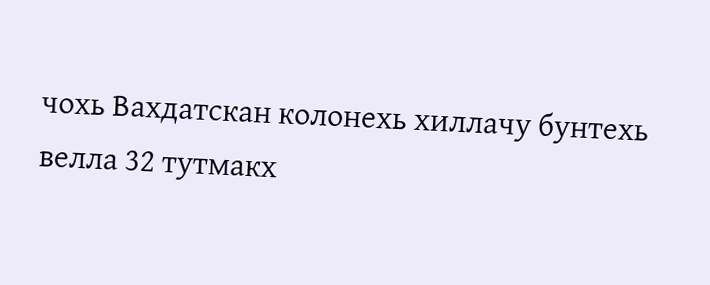чохь Вахдатскан колонехь хиллачу бунтехь велла 32 тутмакх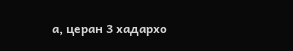а, церан 3 хадархо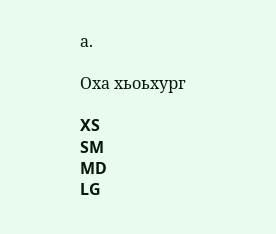а.

Оха хьоьхург

XS
SM
MD
LG